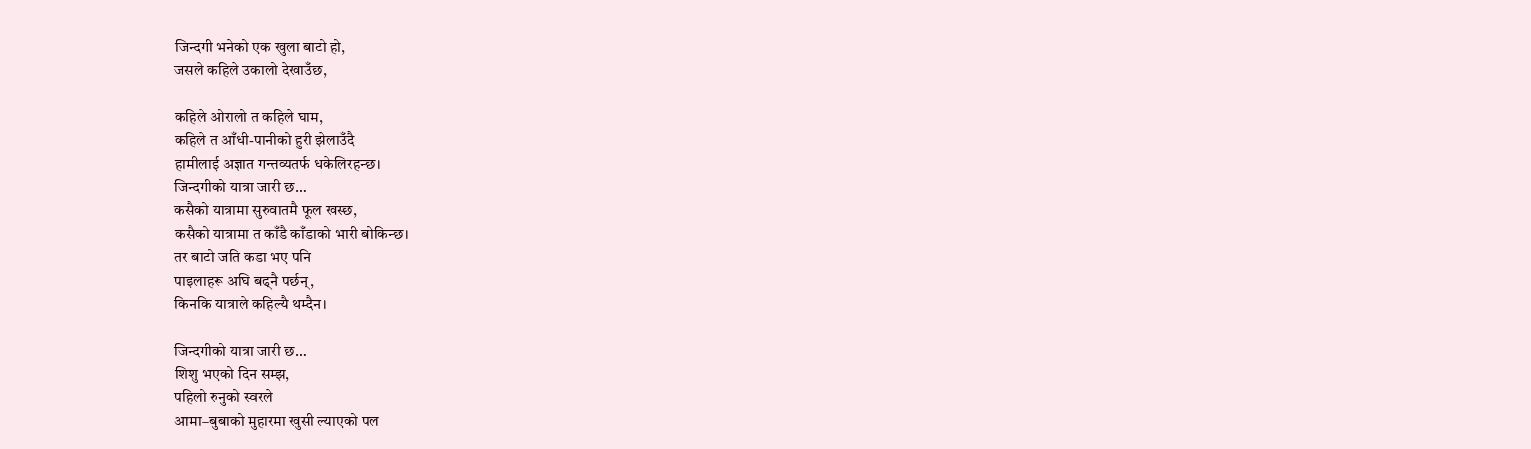जिन्दगी भनेको एक खुला बाटो हो,
जसले कहिले उकालो देखाउँछ,

कहिले ओरालो त कहिले घाम,
कहिले त आँधी-पानीको हुरी झेलाउँदै
हामीलाई अज्ञात गन्तव्यतर्फ धकेलिरहन्छ।
जिन्दगीको यात्रा जारी छ…
कसैको यात्रामा सुरुवातमै फूल खस्छ,
कसैको यात्रामा त काँडै काँडाको भारी बोकिन्छ।
तर बाटो जति कडा भए पनि
पाइलाहरू अघि बढ्नै पर्छन्,
किनकि यात्राले कहिल्यै थम्दैन।

जिन्दगीको यात्रा जारी छ…
शिशु भएको दिन सम्झ,
पहिलो रुनुको स्वरले
आमा–बुबाको मुहारमा खुसी ल्याएको पल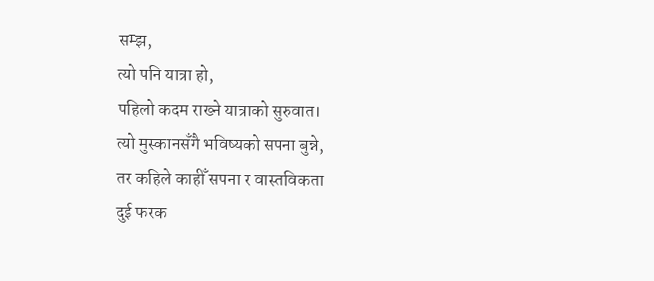सम्झ,
त्यो पनि यात्रा हो,
पहिलो कदम राख्ने यात्राको सुरुवात।
त्यो मुस्कानसँगै भविष्यको सपना बुन्ने,
तर कहिले काहीँ सपना र वास्तविकता
दुई फरक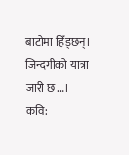बाटोमा हिँड्छन्।
जिन्दगीको यात्रा जारी छ…।
कवि: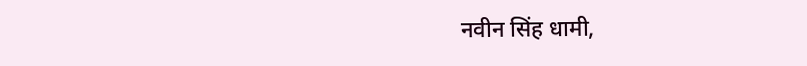नवीन सिंह धामी,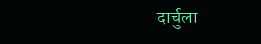दार्चुला